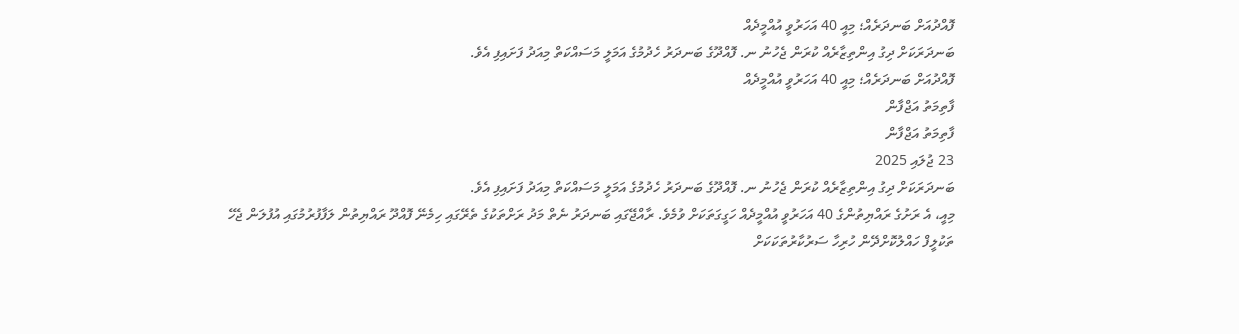ފޮއްދުއަށް ބަނދަރެއް؛ މިއީ 40 އަހަރުވީ އުއްމީދެއް
ބަނދަރަކަށް ދިގު އިންތިޒާރެއް ކުރަން ޖެހުނު ނ. ފޮއްދޫގެ ބަނދަރު ހެދުމުގެ އަމަލީ މަސައްކަތް މިއަދު ފަށައިފި އެވެ.
ފޮއްދުއަށް ބަނދަރެއް؛ މިއީ 40 އަހަރުވީ އުއްމީދެއް
ފާތިމަތު އަޖްފާން
ފާތިމަތު އަޖްފާން
23 ޖުލައި 2025
ބަނދަރަކަށް ދިގު އިންތިޒާރެއް ކުރަން ޖެހުނު ނ. ފޮއްދޫގެ ބަނދަރު ހެދުމުގެ އަމަލީ މަސައްކަތް މިއަދު ފަށައިފި އެވެ.
މިއީ، އެ ރަށުގެ ރައްޔިތުންގެ 40 އަހަރުވީ އުއްމީދެއް ހަގީގަތަކަށް ވުމެވެ. ރާއްޖޭގައި ބަނދަރު ނެތް މަދު ރަށްތަކުގެ ތެރޭގައި ހިމެނޭ ފޮއްދޫ ރައްޔިތުން ލަފާފުރުމުގައި އުފުލަން ޖެހޭ ތަކުލީފް ހައްލުކޮށްދޭން ހުރިހާ ސަރުކާރުތަކަކަށް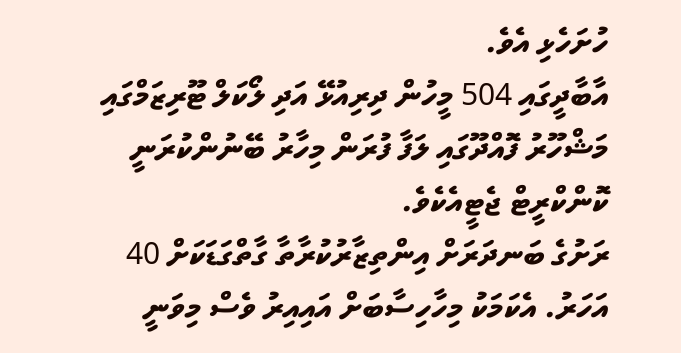ހުށަހެޅި އެވެ.
އާބާދީގައި 504 މީހުން ދިރިއުޅޭ އަދި ލޯކަލް ޓޫރިޒަމްގައި މަޝްހޫރު ފޮއްދޫގައި ލަފާ ފުރަން މިހާރު ބޭނުންކުރަނީ ކޮންކްރީޓް ޖެޓީއެކެވެ.
ރަށުގެ ބަނދަރަށް އިންތިޒާރުކުރާތާ ގާތްގަޑަކަށް 40 އަހަރު. އެކަމަކު މިހާހިސާބަށް އައިއިރު ވެސް މިވަނީ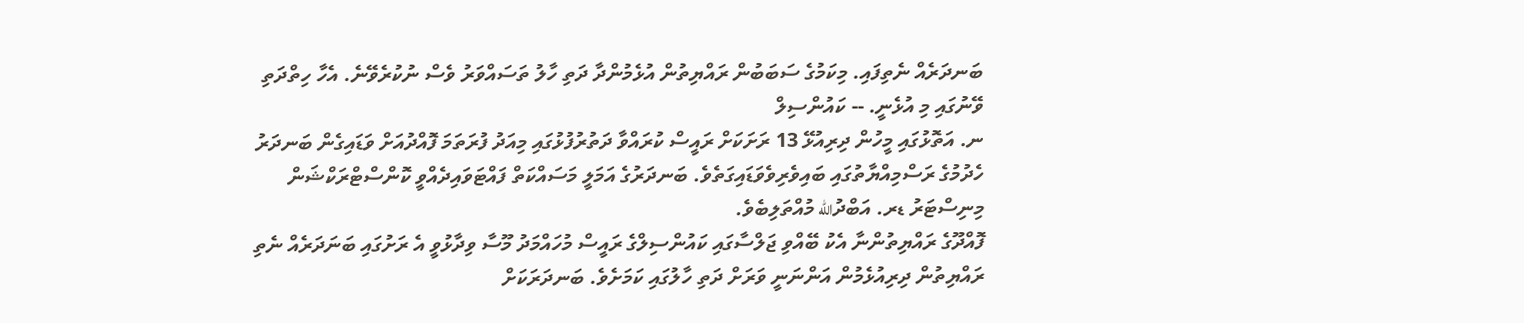ބަނދަރެއް ނެތިފައި. މިކަމުގެ ސަބަބުން ރައްޔިތުން އުޅެމުންދާ ދަތި ހާލު ތަސައްވަރު ވެސް ނުކުރެވޭނެ. އެހާ ހިތްދަތި ވޭނުގައި މި އުޅެނީ. -- ކައުންސިލް
ނ. އަތޮޅުގައި މީހުން ދިރިއުޅޭ 13 ރަށަކަށް ރައީސް ކުރައްވާ ދަތުރުފުޅުގައި މިއަދު ފުރަތަމަ ފޮއްދުއަށް ވަޑައިގެން ބަނދަރު ހެދުމުގެ ރަސްމިއްޔާތުގައި ބައިވެރިވެވަޑައިގަތެވެ. ބަނދަރުގެ އަމަލީ މަސައްކަތް ފައްޓަވައިދެއްވީ ކޮންސްޓްރަކްޝަން މިނިސްޓަރު ޑރ. އަބްދުالله މުއްތަލިބެވެ.
ފޮއްދޫގެ ރައްޔިތުންނާ އެކު ބޭއްވި ޖަލްސާގައި ކައުންސިލްގެ ރައީސް މުހައްމަދު މޫސާ ވިދާޅުވީ އެ ރަށުގައި ބަނަދަރެއް ނެތި ރައްޔިތުން ދިރިއުޅެމުން އަންނަނީ ވަރަށް ދަތި ހާލުގައި ކަމަށެވެ. ބަނދަރަކަށް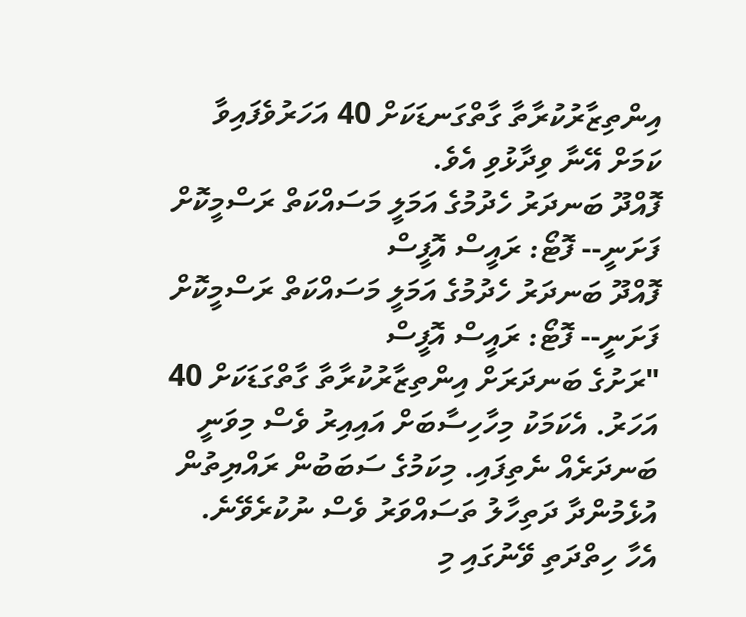އިންތިޒާރުކުރާތާ ގާތްގަނޑަކަށް 40 އަހަރުވެފައިވާ ކަމަށް އޭނާ ވިދާޅުވި އެވެ.
ފޮއްދޫ ބަނދަރު ހެދުމުގެ އަމަލީ މަސައްކަތް ރަސްމީކޮށް ފަށަނީ-- ފޮޓޯ: ރައީސް އޮފީސް
ފޮއްދޫ ބަނދަރު ހެދުމުގެ އަމަލީ މަސައްކަތް ރަސްމީކޮށް ފަށަނީ-- ފޮޓޯ: ރައީސް އޮފީސް
"ރަށުގެ ބަނދަރަށް އިންތިޒާރުކުރާތާ ގާތްގަޑަކަށް 40 އަހަރު. އެކަމަކު މިހާހިސާބަށް އައިއިރު ވެސް މިވަނީ ބަނދަރެއް ނެތިފައި. މިކަމުގެ ސަބަބުން ރައްޔިތުން އުޅެމުންދާ ދަތިހާލު ތަސައްވަރު ވެސް ނުކުރެވޭނެ. އެހާ ހިތްދަތި ވޭނުގައި މި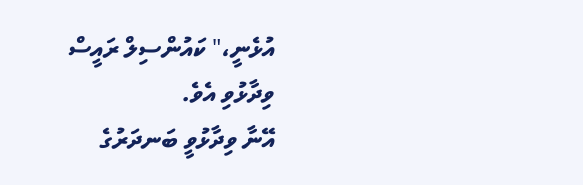އުޅެނީ،" ކައުންސިލް ރައީސް ވިދާޅުވި އެވެ.
އޭނާ ވިދާޅުވީ ބަނދަރުގެ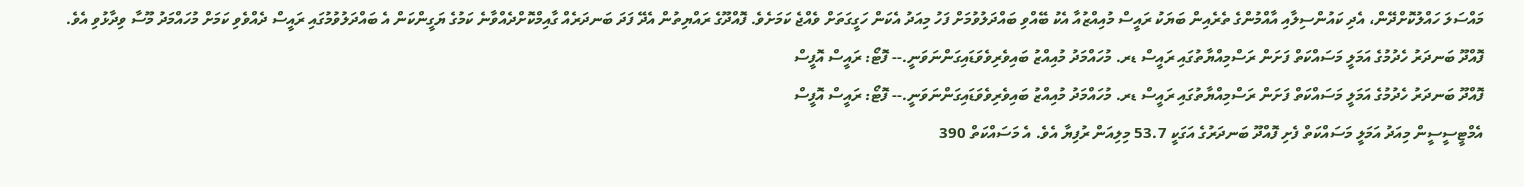މައްސަލަ ހައްލުކޮށްދޭން، އެދި ކައުންސިލާއި އާއްމުންގެ ތެރެއިން ބަޔަކު ރައީސް މުއިއްޒުއާ އެކު ބޭއްވި ބައްދަލުވުމަށް ފަހު މިއަދު އެކަން ހަގީގަތަށް ވެއްޖެ ކަމަށެވެ. ފޮއްދޫގެ ރައްޔިތުން އެދޭ ފަދަ ބަނދަރެއް ގާއިމްކޮށްދެއްވާނެ ކަމުގެ ޔަގީންކަން އެ ބައްދަލުވުމުގައި ރައީސް ދެއްވެވި ކަމަށް މުހައްމަދު މޫސާ ވިދާޅުވި އެވެ.
ފޮއްދޫ ބަނދަރު ހެދުމުގެ އަމަލީ މަސައްކަތް ފަށަން ރަސްމިއްޔާތުގައި ރައީސް ޑރ. މުހައްމަދު މުއިއްޒު ބައިވެރިވެވަޑައިގަންނަވަނީ.-- ފޮޓޯ: ރައީސް އޮފީސް
ފޮއްދޫ ބަނދަރު ހެދުމުގެ އަމަލީ މަސައްކަތް ފަށަން ރަސްމިއްޔާތުގައި ރައީސް ޑރ. މުހައްމަދު މުއިއްޒު ބައިވެރިވެވަޑައިގަންނަވަނީ.-- ފޮޓޯ: ރައީސް އޮފީސް
އެމްޓީސީސީން މިއަދު އަމަލީ މަސައްކަތް ފެށި ފޮއްދޫ ބަނދަރުގެ އަގަކީ 53.7 މިލިއަން ރުފިޔާ އެވެ. އެ މަސައްކަތް 390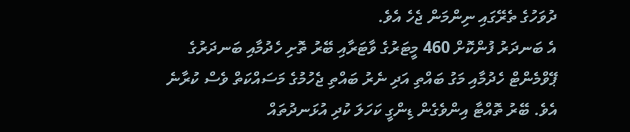ދުވަހުގެ ތެރޭގައި ނިންމަން ޖެހެ އެވެ.
އެ ބަނދަރު ފުންކޮށް 460 މީޓަރުގެ ވާޓަރާއި ބޭރު ތޮށި ހެދުމާއި ބަނދަރުގެ ޕޭވްމެންޓް ހެދުމާއި މަގު ބައްތި އަދި ނެރު ބައްތި ޖެހުމުގެ މަސައްކަތް ވެސް ކުރާނެ އެވެ. ބޭރު ތޮއްޓާ އިންވެގެން ޑިންގީ ކަހަލަ ކުދި އުޅަނދުތައް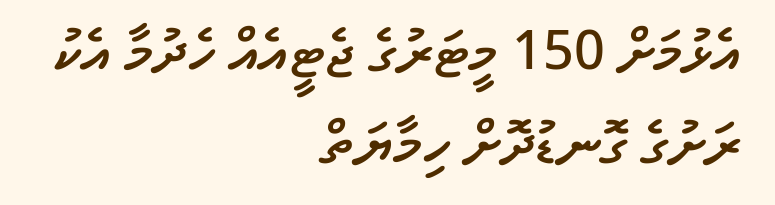އެޅުމަށް 150 މީޓަރުގެ ޖެޓީއެއް ހެދުމާ އެކު ރަށުގެ ގޮނޑުދޮށް ހިމާޔަތް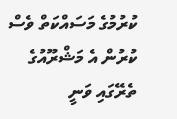ކުރުމުގެ މަސައްކަތް ވެސް ކުރުން އެ މަޝްރޫއުގެ ތެރޭގައި ވަނީ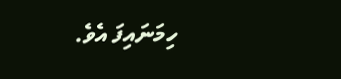ހިމަނައިފަ އެވެ.